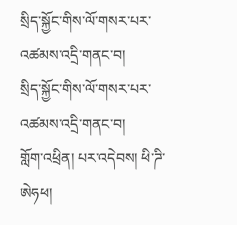སྲིད་སྐྱོང་གིས་ལོ་གསར་པར་འཚམས་འདྲི་གནང་བ།
སྲིད་སྐྱོང་གིས་ལོ་གསར་པར་འཚམས་འདྲི་གནང་བ།
གློག་འཕྲིན། པར་འདེབས། ཕི་ཌི་ཨེཧཕ།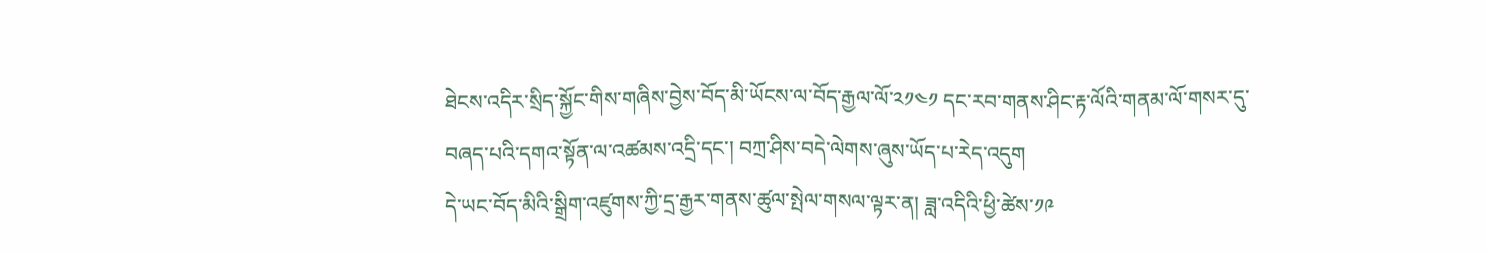ཐེངས་འདིར་སྲིད་སྐྱོང་གིས་གཞིས་བྱེས་བོད་མི་ཡོངས་ལ་བོད་རྒྱལ་ལོ་༢༡༤༡ དང་རབ་གནས་ཤིང་རྟ་ལོའི་གནམ་ལོ་གསར་དུ་བཞད་པའི་དགའ་སྟོན་ལ་འཚམས་འདྲི་དང་། བཀྲ་ཤིས་བདེ་ལེགས་ཞུས་ཡོད་པ་རེད་འདུག
དེ་ཡང་བོད་མིའི་སྒྲིག་འཛུགས་ཀྱི་དྲ་རྒྱར་གནས་ཚུལ་སྤེལ་གསལ་ལྟར་ན། ཟླ་འདིའི་ཕྱི་ཚེས་༡༩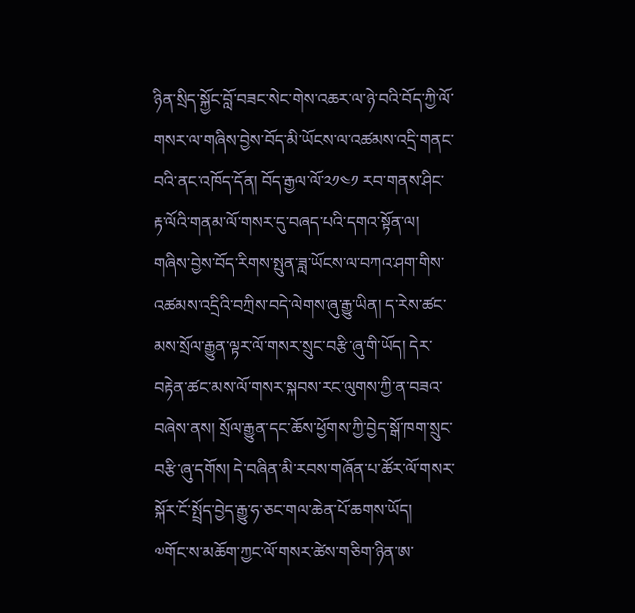ཉིན་སྲིད་སྐྱོང་བློ་བཟང་སེང་གེས་འཆར་ལ་ཉེ་བའི་བོད་ཀྱི་ལོ་གསར་ལ་གཞིས་བྱེས་བོད་མི་ཡོངས་ལ་འཚམས་འདྲི་གནང་བའི་ནང་འཁོད་དོན། བོད་རྒྱལ་ལོ་༢༡༤༡ རབ་གནས་ཤིང་རྟ་ལོའི་གནམ་ལོ་གསར་དུ་བཞད་པའི་དགའ་སྟོན་ལ། གཞིས་བྱེས་བོད་རིགས་སྤུན་ཟླ་ཡོངས་ལ་བཀའ་ཤག་གིས་འཚམས་འདྲིའི་བཀྲིས་བདེ་ལེགས་ཞུ་རྒྱུ་ཡིན། ད་རེས་ཚང་མས་སྲོལ་རྒྱུན་ལྟར་ལོ་གསར་སྲུང་བརྩི་ཞུ་གི་ཡོད། དེར་བརྟེན་ཚང་མས་ལོ་གསར་སྐབས་རང་ལུགས་ཀྱི་ན་བཟའ་བཞེས་ནས། སྲོལ་རྒྱུན་དང་ཆོས་ཕྱོགས་ཀྱི་བྱེད་སྒོ་ཁག་སྲུང་བརྩི་ཞུ་དགོས། དེ་བཞིན་མི་རབས་གཞོན་པ་ཚོར་ལོ་གསར་སྐོར་ངོ་སྤྲོད་བྱེད་རྒྱུ་ཧ་ཅང་གལ་ཆེན་པོ་ཆགས་ཡོད།
༧གོང་ས་མཆོག་ཀྱང་ལོ་གསར་ཚེས་གཅིག་ཉིན་ཨ་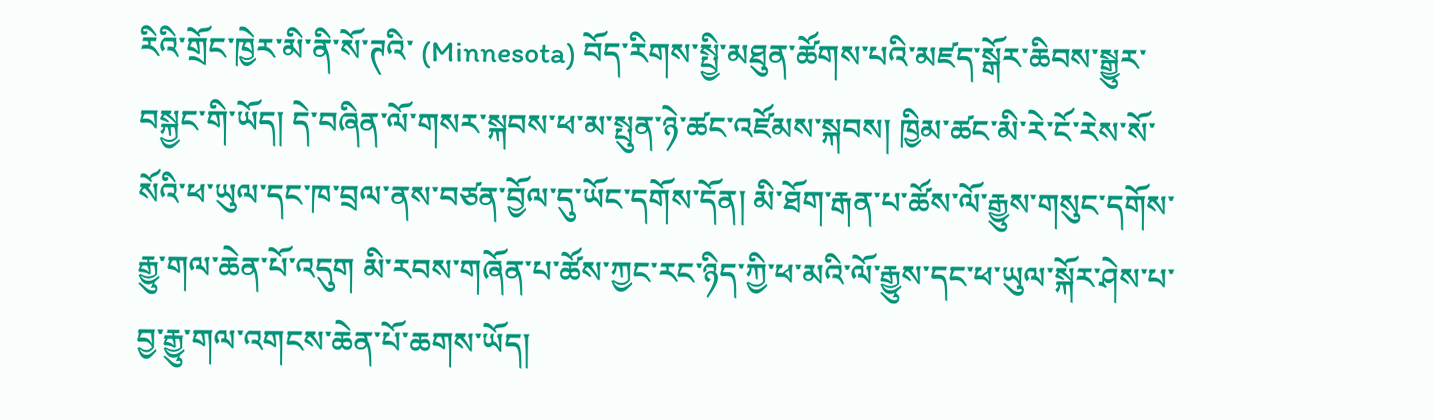རིའི་གྲོང་ཁྱེར་མི་ནི་སོ་ཊའི་ (Minnesota) བོད་རིགས་སྤྱི་མཐུན་ཚོགས་པའི་མཛད་སྒོར་ཆིབས་སྒྱུར་བསྐྱང་གི་ཡོད། དེ་བཞིན་ལོ་གསར་སྐབས་ཕ་མ་སྤུན་ཉེ་ཚང་འཛོམས་སྐབས། ཁྱིམ་ཚང་མི་རེ་ངོ་རེས་སོ་སོའི་ཕ་ཡུལ་དང་ཁ་བྲལ་ནས་བཙན་བྱོལ་དུ་ཡོང་དགོས་དོན། མི་ཐོག་རྒན་པ་ཚོས་ལོ་རྒྱུས་གསུང་དགོས་རྒྱུ་གལ་ཆེན་པོ་འདུག མི་རབས་གཞོན་པ་ཚོས་ཀྱང་རང་ཉིད་ཀྱི་ཕ་མའི་ལོ་རྒྱུས་དང་ཕ་ཡུལ་སྐོར་ཤེས་པ་བྱ་རྒྱུ་གལ་འགངས་ཆེན་པོ་ཆགས་ཡོད།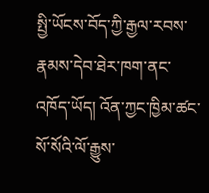སྤྱི་ཡོངས་བོད་ཀྱི་རྒྱལ་རབས་རྣམས་དེབ་ཐེར་ཁག་ནང་འཁོད་ཡོད། འོན་ཀྱང་ཁྱིམ་ཚང་སོ་སོའི་ལོ་རྒྱུས་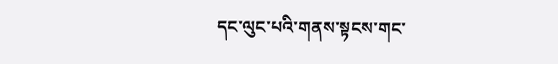དང་ལུང་པའི་གནས་སྟངས་གང་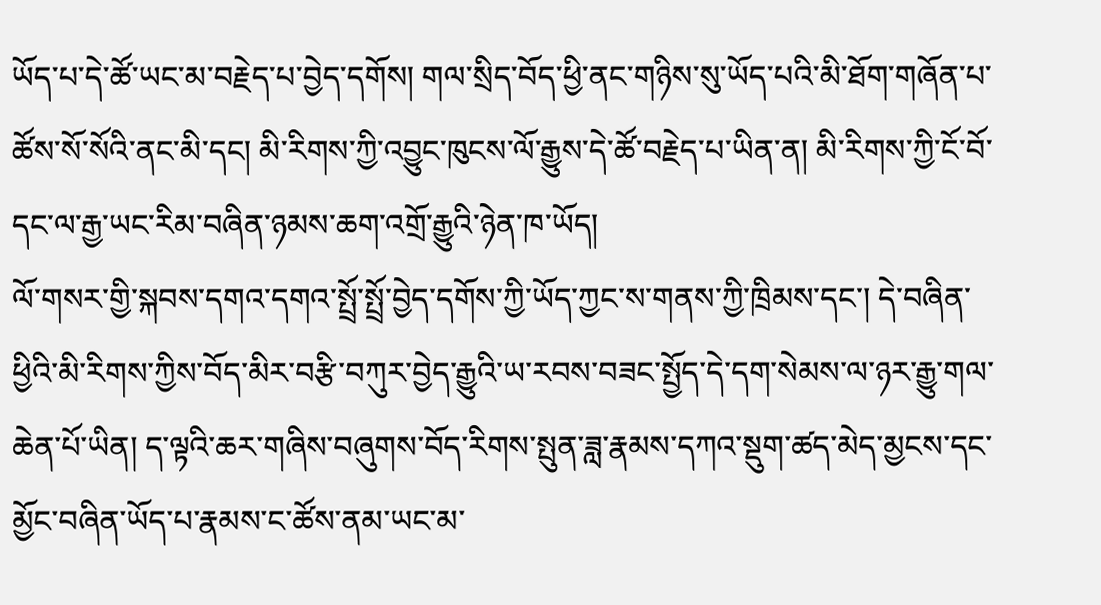ཡོད་པ་དེ་ཚོ་ཡང་མ་བརྗེད་པ་བྱེད་དགོས། གལ་སྲིད་བོད་ཕྱི་ནང་གཉིས་སུ་ཡོད་པའི་མི་ཐོག་གཞོན་པ་ཚོས་སོ་སོའི་ནང་མི་དང། མི་རིགས་ཀྱི་འབྱུང་ཁུངས་ལོ་རྒྱུས་དེ་ཚོ་བརྗེད་པ་ཡིན་ན། མི་རིགས་ཀྱི་ངོ་བོ་དང་ལ་རྒྱ་ཡང་རིམ་བཞིན་ཉམས་ཆག་འགྲོ་རྒྱུའི་ཉེན་ཁ་ཡོད།
ལོ་གསར་གྱི་སྐབས་དགའ་དགའ་སྤྲོ་སྤྲོ་བྱེད་དགོས་ཀྱི་ཡོད་ཀྱང་ས་གནས་ཀྱི་ཁྲིམས་དང་། དེ་བཞིན་ཕྱིའི་མི་རིགས་ཀྱིས་བོད་མིར་བརྩི་བཀུར་བྱེད་རྒྱུའི་ཡ་རབས་བཟང་སྤྱོད་དེ་དག་སེམས་ལ་ཉར་རྒྱུ་གལ་ཆེན་པོ་ཡིན། ད་ལྟའི་ཆར་གཞིས་བཞུགས་བོད་རིགས་སྤུན་ཟླ་རྣམས་དཀའ་སྡུག་ཚད་མེད་མྱངས་དང་མྱོང་བཞིན་ཡོད་པ་རྣམས་ང་ཚོས་ནམ་ཡང་མ་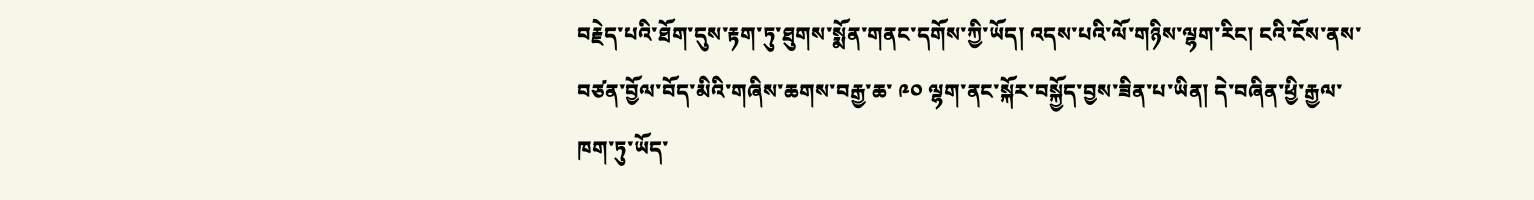བརྗེད་པའི་ཐོག་དུས་རྟག་ཏུ་ཐུགས་སྨོན་གནང་དགོས་ཀྱི་ཡོད། འདས་པའི་ལོ་གཉིས་ལྷག་རིང། ངའི་ངོས་ནས་བཙན་བྱོལ་བོད་མིའི་གཞིས་ཆགས་བརྒྱ་ཆ་ ༩༠ ལྷག་ནང་སྐོར་བསྐྱོད་བྱས་ཟིན་པ་ཡིན། དེ་བཞིན་ཕྱི་རྒྱལ་ཁག་ཏུ་ཡོད་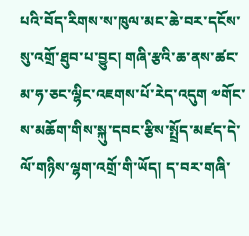པའི་བོད་རིགས་ས་ཁུལ་མང་ཆེ་བར་དངོས་སུ་འགྲོ་ཐུབ་པ་བྱུང། གཞི་རྩའི་ཆ་ནས་ཚང་མ་ཧ་ཅང་ལྷིང་འཇགས་པོ་རེད་འདུག ༧གོང་ས་མཆོག་གིས་སྐུ་དབང་རྩིས་སྤྲོད་མཛད་དེ་ལོ་གཉིས་ལྷག་འགྲོ་གི་ཡོད། ད་བར་གཞི་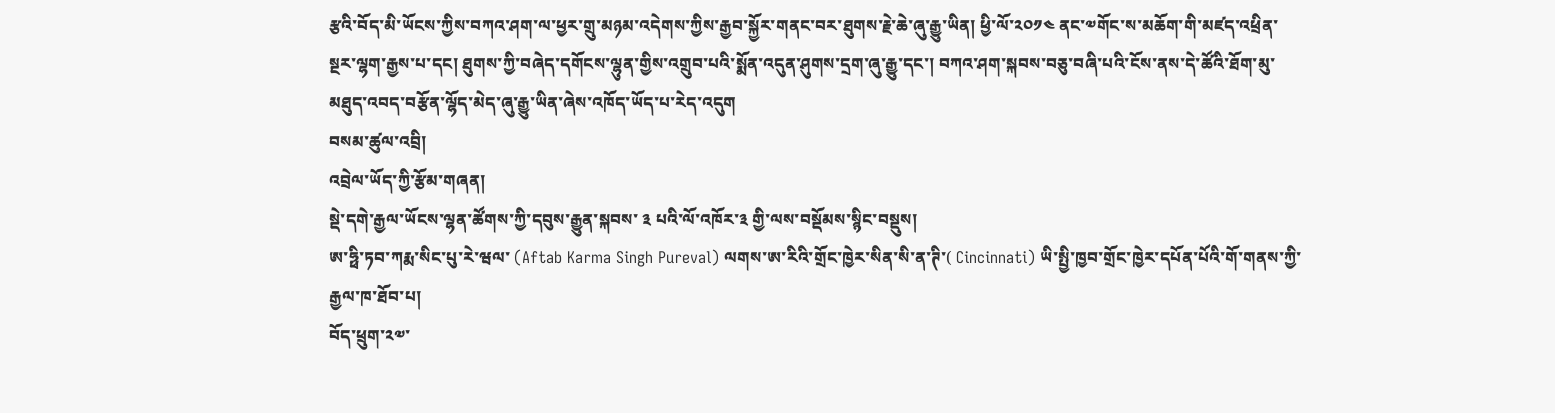རྩའི་བོད་མི་ཡོངས་ཀྱིས་བཀའ་ཤག་ལ་ཕྱར་གྲུ་མཉམ་འདེགས་ཀྱིས་རྒྱབ་སྐྱོར་གནང་བར་ཐུགས་རྗེ་ཆེ་ཞུ་རྒྱུ་ཡིན། ཕྱི་ལོ་༢༠༡༤ ནང་༧གོང་ས་མཆོག་གི་མཛད་འཕྲིན་སྔར་ལྷག་རྒྱས་པ་དང། ཐུགས་ཀྱི་བཞེད་དགོངས་ལྷུན་གྱིས་འགྲུབ་པའི་སྨོན་འདུན་ཤུགས་དྲག་ཞུ་རྒྱུ་དང་། བཀའ་ཤག་སྐབས་བཅུ་བཞི་པའི་ངོས་ནས་དེ་ཚོའི་ཐོག་མུ་མཐུད་འབད་བརྩོན་ལྷོད་མེད་ཞུ་རྒྱུ་ཡིན་ཞེས་འཁོད་ཡོད་པ་རེད་འདུག
བསམ་ཚུལ་འབྲི།
འབྲེལ་ཡོད་ཀྱི་རྩོམ་གཞན།
སྡེ་དགེ་རྒྱལ་ཡོངས་ལྷན་ཚོགས་ཀྱི་དབུས་རྒྱུན་སྐབས་ ༣ པའི་ལོ་འཁོར་༣ གྱི་ལས་བསྡོམས་སྙིང་བསྡུས།
ཨ་ཧྥི་ཏབ་ཀརྨ་སིང་པུ་རེ་ཝལ་ (Aftab Karma Singh Pureval) ལགས་ཨ་རིའི་གྲོང་ཁྱེར་སིན་སི་ན་ཊི་( Cincinnati) ཡི་སྤྱི་ཁྱབ་གྲོང་ཁྱེར་དཔོན་པོའི་གོ་གནས་ཀྱི་རྒྱལ་ཁ་ཐོབ་པ།
བོད་ཕྲུག་༢༧་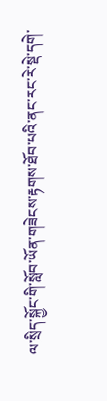ལ་སྲིད་སྐྱོང་གི་སློབ་ཡོན་གཟེངས་རྟགས་ཐོབ་པའི་ནང་རང་རེ་སྡེ་དགེ་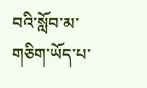བའི་སློབ་མ་གཅིག་ཡོད་པ་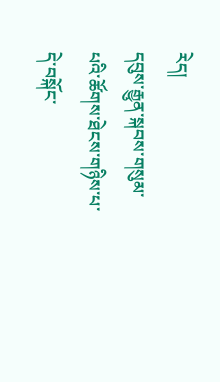རེད།
དབུས་རྒྱུན་སྐབས་གསུམ་པའི་ཚོགས་ཐེངས་གཉིས་པ་དེ་བསྐོང་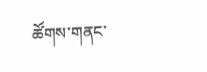ཚོགས་གནང་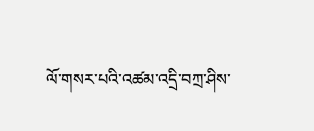ལོ་གསར་པའི་འཚམ་འདྲི་བཀྲ་ཤིས་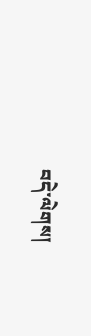བདེ་ལེགས།